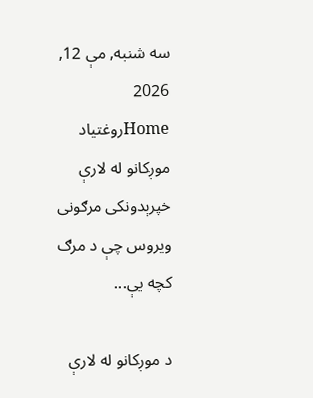سه شنبه, مې 12, 2026
Homeروغتیاد موږکانو له لارې خپرېدونکی مرګونی ویروس چې د مرګ کچه یې...

د موږکانو له لارې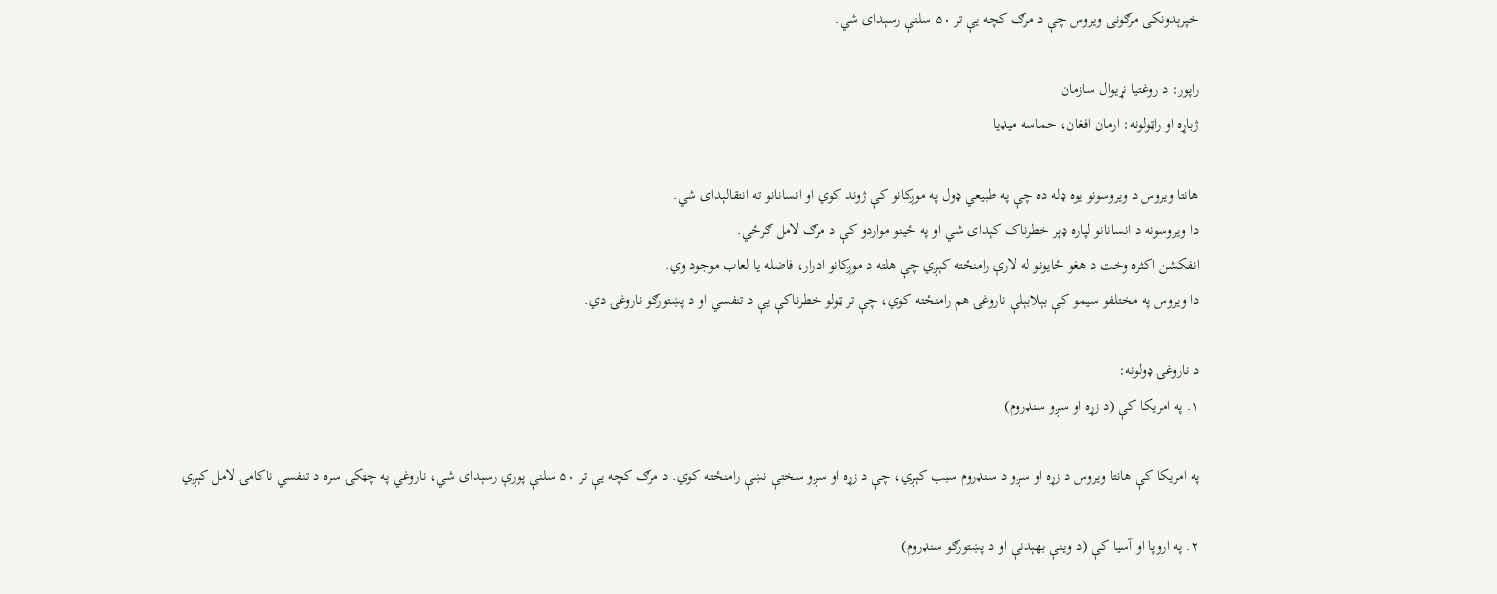خپرېدونکی مرګونی ویروس چې د مرګ کچه یې تر ۵۰ سلنې رسېدای شي.

راپور: د روغتیا نړیوال سازمان
ژباړه او راټولونه: ارمان افغان، حماسه میډیا

هانتا ویروس د ویروسونو یوه ډله ده چې په طبیعي ډول په موږکانو کې ژوند کوي او انسانانو ته انتقالېدای شي.
دا ویروسونه د انسانانو لپاره ډېر خطرناک کېدای شي او په ځینو مواردو کې د مرګ لامل ګرځي.
انفکشن اکثره وخت د هغو ځایونو له لارې رامنځته کېږي چې هلته د موږکانو ادرار، فاضله یا لعاب موجود وي.
دا ویروس په مختلفو سیمو کې بېلابېلې ناروغۍ هم رامنځته کوي، چې تر ټولو خطرناکې یې د تنفسي او د پښتورګو ناروغۍ دي.

د ناروغۍ ډولونه:
۱. په امریکا کې (د زړه او سږو سنډروم)

په امریکا کې هانتا ویروس د زړه او سږو د سنډروم سبب کېږي، چې د زړه او سږو سختې نښې رامنځته کوي. د مرګ کچه یې تر ۵۰ سلنې پورې رسېدای شي، ناروغي په چټکۍ سره د تنفسي ناکامۍ لامل کېږي

۲. په اروپا او آسیا کې (د وینې بهېدنې او د پښتورګو سنډروم)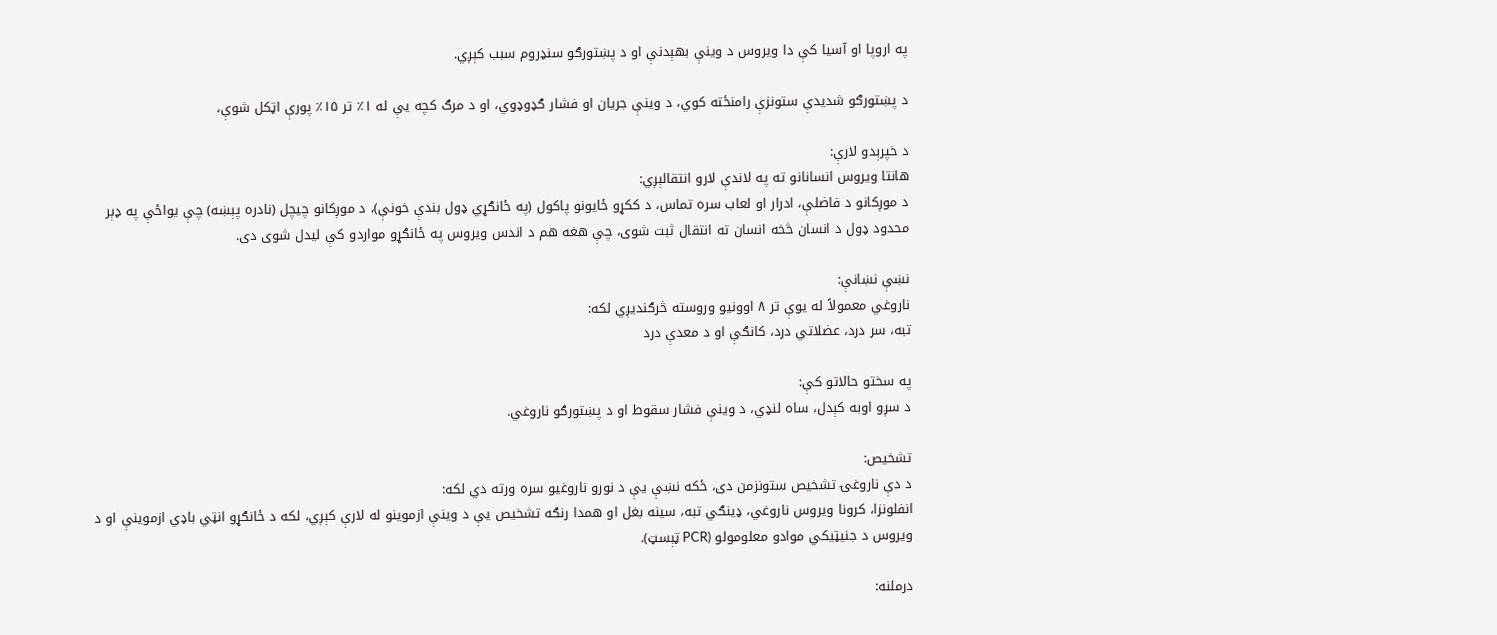په اروپا او آسیا کې دا ویروس د وینې بهېدنې او د پښتورګو سنډروم سبب کېږي.

د پښتورګو شدیدې ستونزې رامنځته کوي، د وینې جریان او فشار ګډوډوي، او د مرګ کچه یې له ۱٪ تر ۱۵٪ پورې اټکل شوې،

د خپرېدو لارې:
هانتا ویروس انسانانو ته په لاندې لارو انتقالېږي:
د موږکانو د فاضلې، ادرار او لعاب سره تماس، د ککړو ځایونو پاکول (په ځانګړي ډول بندې خونې)، د موږکانو چیچل (نادره پېښه) چې یواځې په ډېر محدود ډول د انسان څخه انسان ته انتقال ثبت شوی، چې هغه هم د اندس ویروس په ځانګړو مواردو کې لیدل شوی دی.

نښې نښانې:
ناروغي معمولاً له یوې تر ۸ اوونیو وروسته څرګندیږي لکه:
تبه، سر درد، عضلاتي درد، کانګې او د معدې درد

په سختو حالاتو کې:
د سږو اوبه کېدل، ساه لنډي، د وینې فشار سقوط او د پښتورګو ناروغي.

تشخیص:
د دې ناروغۍ تشخیص ستونزمن دی، ځکه نښې یې د نورو ناروغیو سره ورته دي لکه:
انفلونزا، کرونا ویروس ناروغي، ډینګي تبه، سینه بغل او همدا رنګه تشخیص یې د وینې ازموینو له لارې کېږي، لکه د ځانګړو انټي باډي ازموینې او د ویروس د جنیټیکي موادو معلومولو (PCR ټېسټ).

درملنه: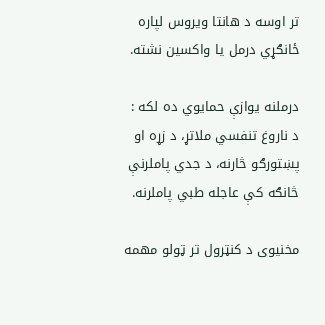تر اوسه د هانتا ویروس لپاره ځانګړي درمل یا واکسین نشته.

درملنه یوازې حمایوي ده لکه :
د ناروغ تنفسي ملاتړ، د زړه او پښتورګو څارنه، د جدي پاملرنې څانګه کې عاجله طبي پاملرنه.

مخنیوی د کنټرول تر ټولو مهمه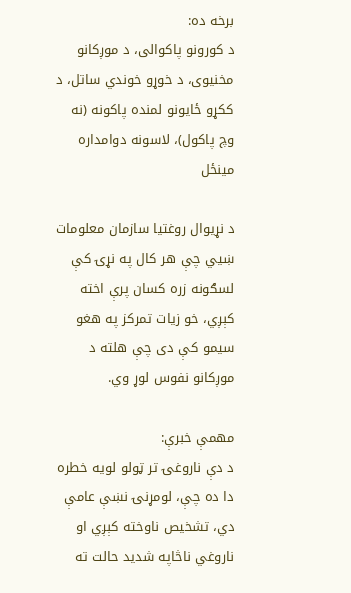برخه ده:
د کورونو پاکوالی، د موږکانو مخنیوی، د خوړو خوندي ساتل، د ککړو ځایونو لمنده پاکونه (نه وچ پاکول)، لاسونه دوامداره مینځل

د نړیوال روغتیا سازمان معلومات ښيي چې هر کال په نړۍ کې لسګونه زره کسان پرې اخته کېږي، خو زیات تمرکز په هغو سیمو کې دی چې هلته د موږکانو نفوس لوړ وي.

مهمې خبرې:
د دې ناروغۍ تر ټولو لویه خطره دا ده چې، لومړنۍ نښې عامې دي، تشخیص ناوخته کېږي او ناروغي ناڅاپه شدید حالت ته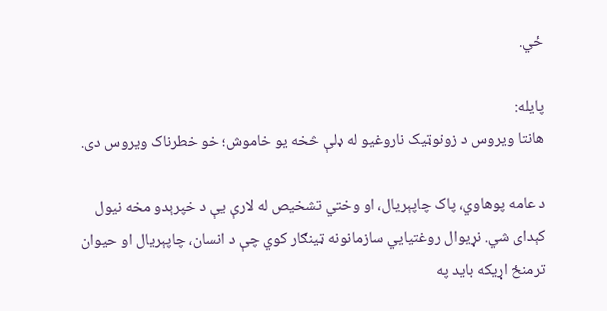ځي.

پایله:
هانتا ویروس د زونوټیک ناروغیو له ډلې څخه یو خاموش؛ خو خطرناک ویروس دی.

د عامه پوهاوي، پاک چاپېریال، او وختي تشخیص له لارې یې د خپرېدو مخه نیول کېدای شي. نړیوال روغتیایي سازمانونه ټینګار کوي چې د انسان، چاپېریال او حیوان ترمنځ اړیکه باید په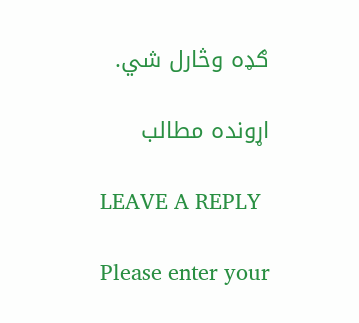ګډه وڅارل شي.

اړونده مطالب

LEAVE A REPLY

Please enter your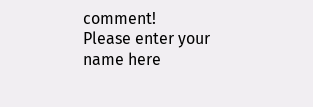comment!
Please enter your name here